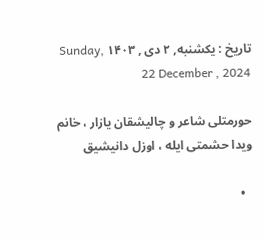تاریخ : یکشنبه, ۲ دی , ۱۴۰۳ Sunday, 22 December , 2024

حورمتلی شاعر و چالیشقان یازار ، خانم ویدا حشمتی ایله ، اوزل دانیشیق

  •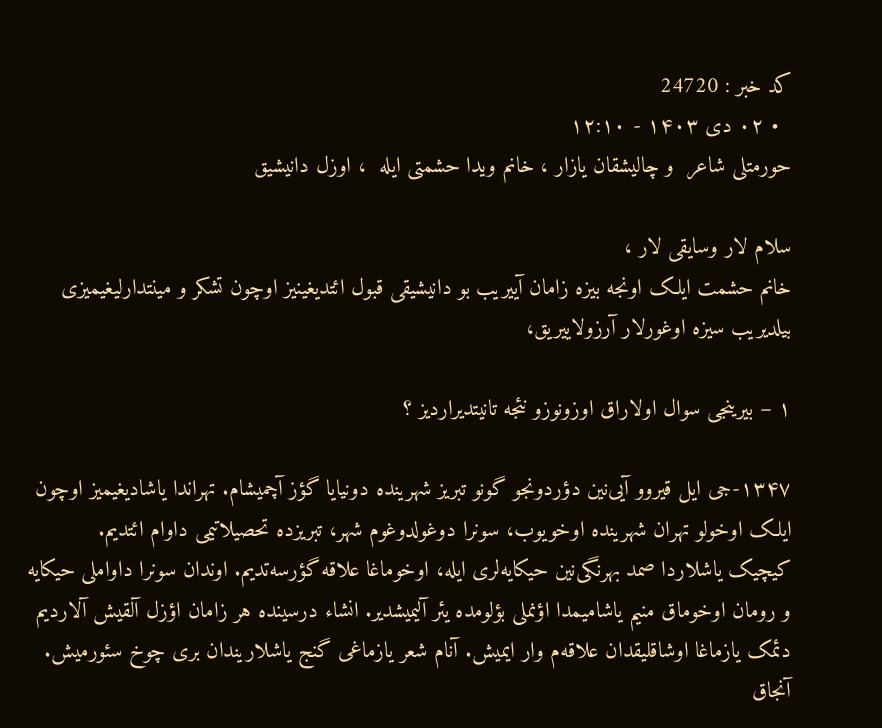کد خبر : 24720
  • ۰۲ دی ۱۴۰۳ - ۱۲:۱۰
حورمتلی شاعر  و چالیشقان یازار ، خانم ویدا حشمتی ایله  ، اوزل دانیشیق

سلام لار وسایقی لار ،
خانم حشمت ایلک اونجه بیزه زامان آییریب بو دانیشیقی قبول ائتدیغینیز اوچون تشکر و مینتدارلیغیمیزی بیلدیریب سیزه اوغورلار آرزولاییریق،

۱ – بیرینجی سوال اولاراق اوزونوزو نئجه تانیتدیراردیز ؟

۱۳۴۷-جی ایل قیروو آیی‌نین دؤردونجو گونو تبریز شهرینده دونیایا گؤز آچمیشام. تهراندا یاشادیغیمیز اوچون ایلک اوخولو تهران شهرینده اوخویوب، سونرا دوغولدوغوم شهر، تبریزده تحصیلاتیمی داوام ائتدیم.
کیچیک یاشلاردا صمد بهرنگی‌نین حیکایه‌لری ایله، اوخوماغا علاقه گؤرسه‌تدیم. اوندان سونرا داواملی حیکایه و رومان اوخوماق منیم یاشامیمدا اؤنملی بؤلومده یئر آلیمیشدیر. انشا‍ء درسینده هر زامان اؤزل آلقیش آلاردیم دئمک یازماغا اوشاقلیقدان علاقه‌م وار ایمیش. آنام شعر یازماغی گنج یاشلاریندان بری چوخ سئورمیش. آنجاق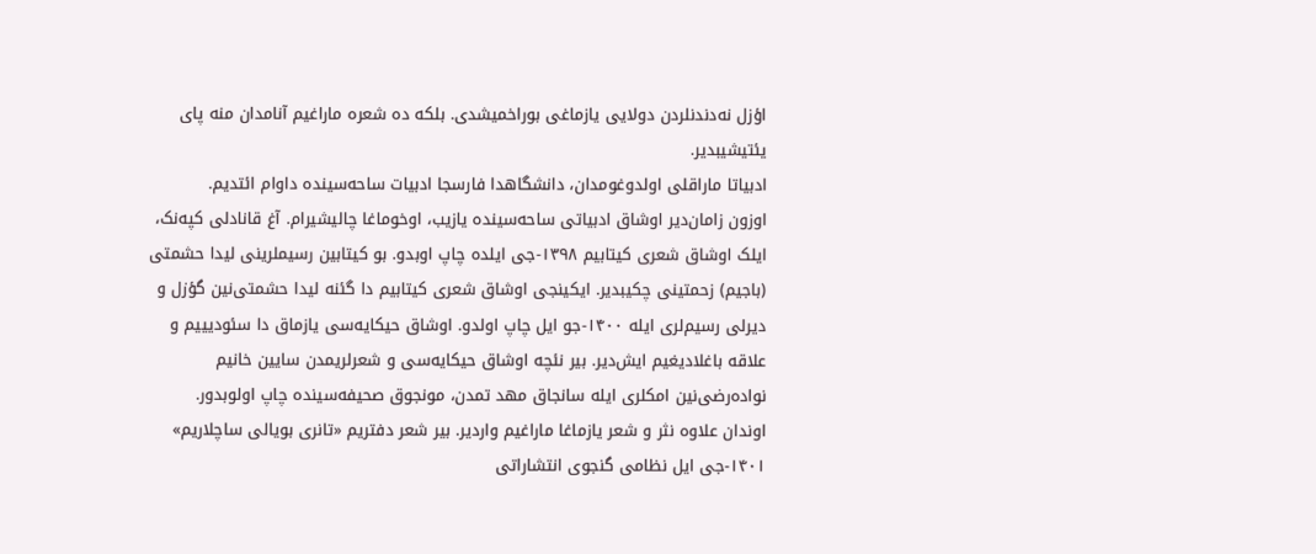اؤزل نه‌دندنلردن دولایی یازماغی بوراخمیشدی. بلکه ده شعره ماراغیم آنامدان منه پای یئتیشیبدیر.
ادبیاتا ماراقلی اولدوغومدان، دانشگاهدا فارسجا ادبیات ساحه‌سینده داوام ائتدیم.
اوزون زامان‌دیر اوشاق ادبیاتی ساحه‌سینده یازیب، اوخوماغا چالیشیرام. آغ قانادلی کپه‌نک‌، ایلک اوشاق شعری کیتابیم ۱۳۹۸-جی ایلده چاپ اوبدو. بو کیتابین رسیملرینی لیدا حشمتی (باجیم) زحمتینی چکیبدیر. ایکینجی اوشاق شعری کیتابیم دا گئنه لیدا حشمتی‌نین گؤزل و دیرلی رسیم‌لری ایله ۱۴۰۰-جو ایل چاپ اولدو. اوشاق حیکایه‌سی یازماق دا سئودیییم و علاقه باغلادیغیم ایش‌دیر. بیر نئچه اوشاق حیکایه‌سی و شعرلریمدن سایین خانیم نواده‌رضی‌نین امکلری ایله سانجاق مهد تمدن، مونجوق صحیفه‌سینده چاپ اولوبدور.
اوندان علاوه نثر و شعر یازماغا ماراغیم واردیر. بیر شعر دفتریم «تانری بویالی ساچلاریم» ۱۴۰۱-جی ایل نظامی گنجوی انتشاراتی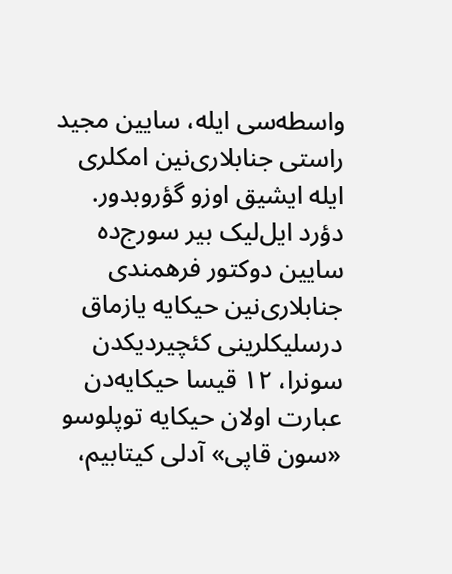واسطه‌سی ایله، سایین مجید راستی جنابلاری‌نین امکلری ایله ایشیق اوزو گؤروبدور.
دؤرد ایل‌لیک بیر سورج‌ده سایین دوکتور فرهمندی جنابلاری‌نین حیکایه یازماق درسلیکلرینی کئچیردیکدن سونرا، ۱۲ قیسا حیکایه‌دن عبارت اولان حیکایه توپلوسو «سون قاپی» آدلی کیتابیم،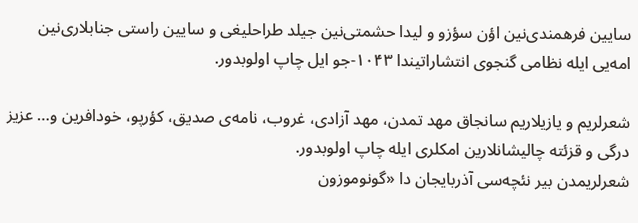سایین فرهمندی‌نین اؤن سؤزو و لیدا حشمتی‌نین جیلد طراحلیغی و سایین راستی جنابلاری‌نین امه‌یی ایله نظامی گنجوی انتشاراتیندا ۱۰۴۳-جو ایل چاپ اولوبدور.

شعرلریم و یازیلاریم سانجاق مهد تمدن، مهد آزادی، غروب، نامه‌ی صدیق، کؤرپو، خودافرین و… عزیز درگی و قزئته چالیشانلارین امکلری ایله چاپ اولوبدور.
شعرلریمدن بیر نئچه‌سی آذربایجان دا «گونوموزون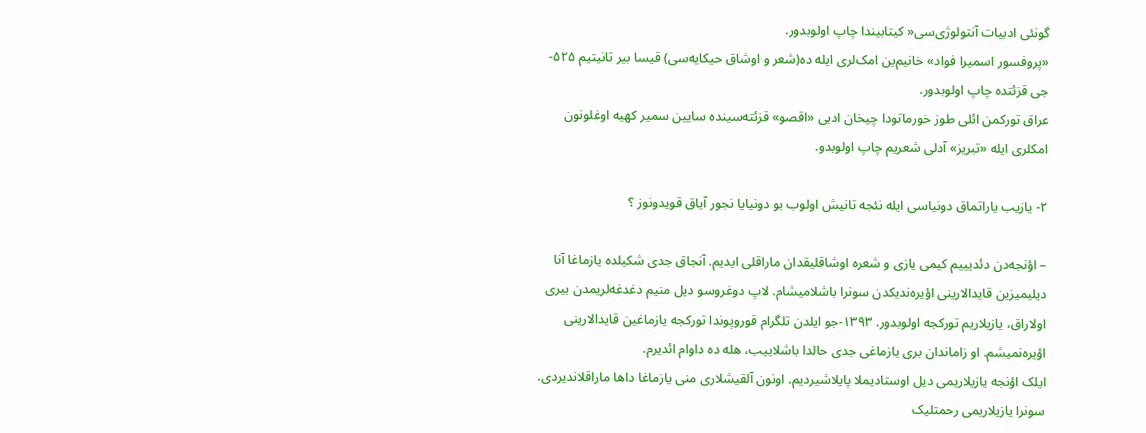گونئی ادبیات آنتولوژی‌سی‌« کیتابیندا چاپ اولوبدور.
«پروفسور اسمیرا فواد» خانیم‌ین امک‌لری ایله ده(شعر و اوشاق حیکایه‌سی) قیسا بیر تانیتیم ۵۲۵-جی قزئتده چاپ اولوبدور.
عراق تورکمن ائلی طوز خورماتودا چیخان ادبی «اقصو» قزئته‌سینده سایین سمیر کهیه اوغلونون امکلری ایله «تبریز» آدلی شعریم چاپ اولوبدو.

۲- یازیب یاراتماق دونیاسی ایله نئجه تانیش اولوب بو دونیایا نجور آیاق قویدونوز ؟

– اؤنجه‌دن دئدیییم کیمی یازی و شعره اوشاقلیقدان ماراقلی ایدیم. آنجاق جدی شکیلده یازماغا آنا دیلیمیزین قایدالارینی اؤیره‌ندیکدن سونرا باشلامیشام. لاپ دوغروسو دیل منیم دغدغه‌لریمدن بیری اولاراق، یازیلاریم تورکجه اولوبدور. ۱۳۹۳-جو ایلدن تلگرام قوروپوندا تورکجه یازماغین قایدالارینی اؤیره‌نمیشم. او زاماندان بری یازماغی جدی حالدا باشلاییب، هله ده داوام ائدیرم.
ایلک اؤنجه یازیلاریمی دیل اوستادیملا پایلاشیردیم. اونون آلقیشلاری منی یازماغا داها ماراقلاندیردی. سونرا یازیلاریمی رحمتلیک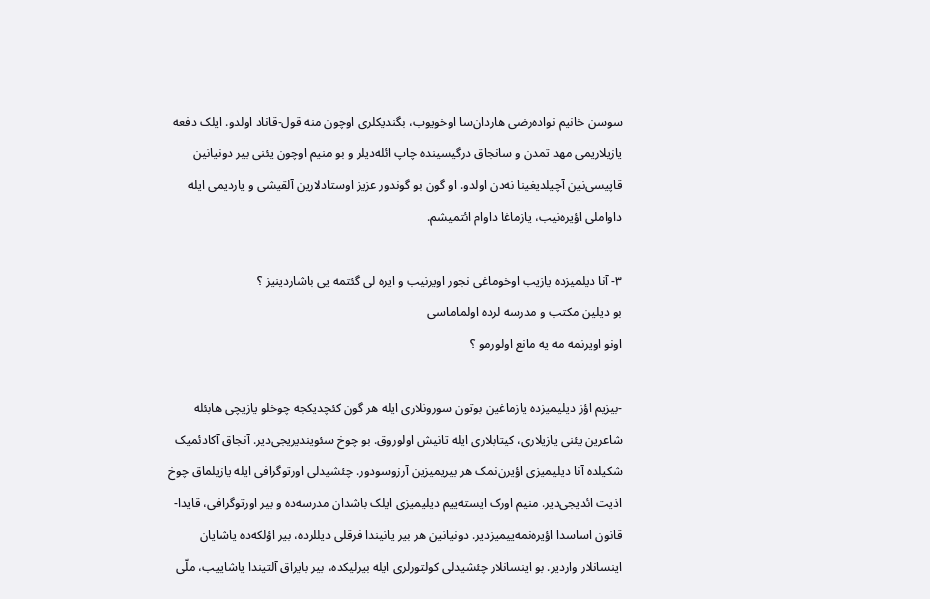سوسن خانیم نواده‌رضی هاردان‌سا اوخویوب، بگندیکلری اوچون منه قول-قاناد اولدو. ایلک دفعه یازیلاریمی مهد تمدن و سانجاق درگیسینده چاپ ائله‌دیلر و بو منیم اوچون یئنی بیر دونیانین قاپیسی‌نین آچیلدیغینا نه‌دن اولدو. او گون بو گوندور عزیز اوستادلارین آلقیشی و یاردیمی ایله داواملی اؤیره‌نیب، یازماغا داوام ائتمیشم.

۳- آنا دیلمیزده یازیب اوخوماغی نجور اویرنیب و ایره لی گئتمه یی باشاردینیز ؟
بو دیلین مکتب و مدرسه لرده اولماماسی
اونو اویرنمه مه یه مانع اولورمو ؟

-بیزیم اؤز دیلیمیزده یازماغین بوتون سورونلاری ایله هر گون کئچدیکجه چوخلو یازیچی هابئله شاعرین یئنی یازیلاری، کیتابلاری ایله تانیش اولوروق. بو چوخ سئویندیریجی‌دیر. آنجاق آکادئمیک شکیلده آنا دیلیمیزی اؤیرن‌نمک هر بیریمیزین آرزوسودور. چئشیدلی اورتوگرافی ایله یازیلماق چوخ اذیت ائدیجی‌دیر. منیم اورک ایسته‌ییم دیلیمیزی ایلک باشدان مدرسه‌ده و بیر اورتوگرافی، قایدا-قانون اساسدا اؤیره‌نمه‌ییمیزدیر. دونیانین هر بیر یانیندا فرقلی دیللرده، بیر اؤلکه‌ده یاشایان اینسانلار واردیر. بو اینسانلار چئشیدلی کولتورلری ایله بیرلیکده، بیر بایراق آلتیندا یاشاییب، ملّی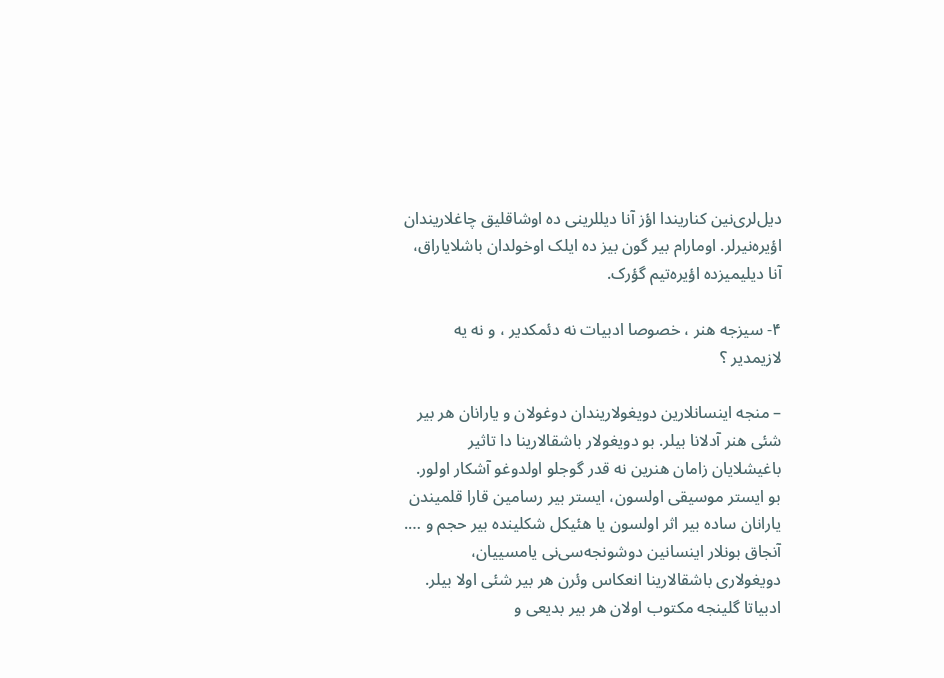دیل‌لری‌نین کناریندا اؤز آنا دیللرینی ده اوشاقلیق چاغلاریندان اؤیره‌نیرلر. اومارام بیر گون بیز ده ایلک اوخولدان باشلایاراق، آنا دیلیمیزده اؤیره‌تیم گؤرک.

۴- سیزجه هنر ، خصوصا ادبیات نه دئمکدیر ، و نه یه لازیمدیر ؟

– منجه اینسانلارین دویغولاریندان دوغولان و یارانان هر بیر شئی هنر آدلانا بیلر. بو دویغولار باشقالارینا دا تاثیر باغیشلایان زامان هنرین نه قدر گوجلو اولدوغو آشکار اولور. بو ایستر موسیقی اولسون، ایستر بیر رسامین قارا قلمیندن یارانان ساده بیر اثر اولسون یا هئیکل شکلینده بیر حجم و …. آنجاق بونلار اینسانین دوشونجه‌سی‌نی یامسییان، دویغولاری باشقالارینا انعکاس وئرن هر بیر شئی اولا بیلر.
ادبیاتا گلینجه مکتوب اولان هر بیر بدیعی و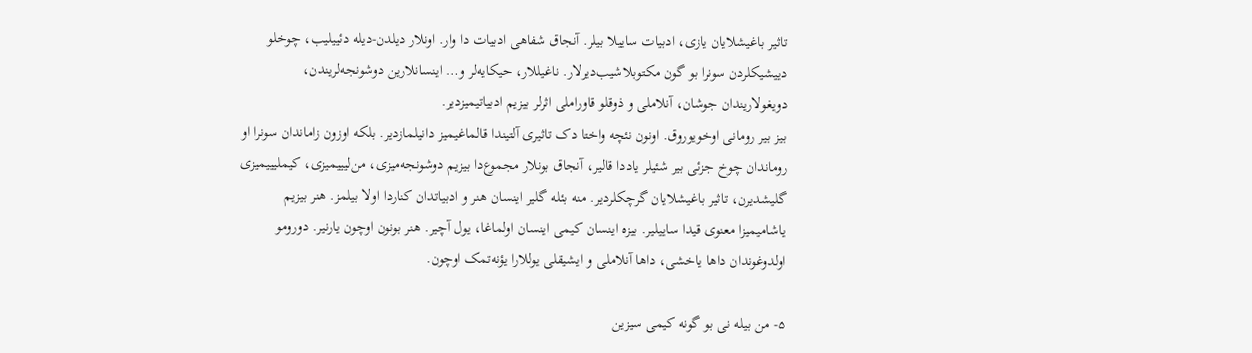تاثیر باغیشلایان یازی، ادبیات ساییلا بیلر. آنجاق شفاهی ادبیات دا وار. اونلار دیلدن-دیله دئییلیب، چوخلو دییشیکلردن سونرا بو گون مکتوبلاشیب‌دیرلار. ناغیللار، حیکایه‌لر و… اینسانلارین دوشونجه‌لریندن، دویغولاریندان جوشان، آنلاملی و ذوقلو قاوراملی اثرلر بیزیم ادبیاتیمیزدیر.
بیز بیر رومانی اوخویوروق. اونون نئچه واختا دک تاثیری آلتیندا قالماغیمیز دانیلمازدیر. بلکه اوزون زاماندان سونرا او روماندان چوخ جزئی بیر شئیلر یاددا قالیر، آنجاق بونلار مجموع‌دا بیزیم دوشونجه‌میزی، من‌لیییمیزی، کیملیییمیزی گلیشدیرن، تاثیر باغیشلایان گرچکلردیر. منه بئله گلیر اینسان هنر و ادبیاتدان کناردا اولا بیلمز. هنر بیزیم یاشامیمیزا معنوی قیدا ساییلیر. بیزه اینسان کیمی اینسان اولماغا، یول آچیر. هنر بونون اوچون یارنیر. دورومو اولدوغوندان داها یاخشی، داها آنلاملی و ایشیقلی یوللارا یؤنه‌تمک اوچون.

۵- من بیله نی بو گونه کیمی سیزین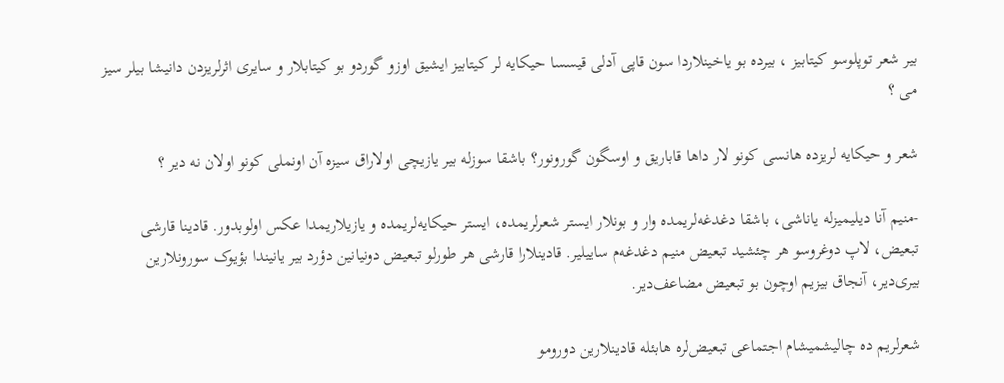بیر شعر توپلوسو کیتابیز ، بیرده بو یاخینلاردا سون قاپی آدلی قیسسا حیکایه لر کیتابیز ایشیق اوزو گوردو بو کیتابلار و سایری اثرلریزدن دانیشا بیلر سیز می ؟

شعر و حیکایه لریزده هانسی کونو لار داها قاباریق و اوسگون گورونور؟ باشقا سوزله بیر یازیچی اولاراق سیزه آن اونملی کونو اولان نه دیر ؟

-منیم آنا دیلیمیزله یاناشی، باشقا دغدغه‌لریمده وار و بونلار ایستر شعرلریمده، ایستر حیکایه‌لریمده و یازیلاریمدا عکس اولوبدور. قادینا قارشی تبعیض، لاپ دوغروسو هر چئشید تبعیض منیم دغدغه‌م ساییلیر. قادینلارا قارشی هر طورلو تبعیض دونیانین دؤرد بیر یانیندا بؤیوک سورونلارین بیری‌دیر، آنجاق بیزیم اوچون بو تبعیض مضاعف‌دیر.

شعرلریم ده چالیشمیشام اجتماعی تبعیض‌لره هابئله قادینلارین دورومو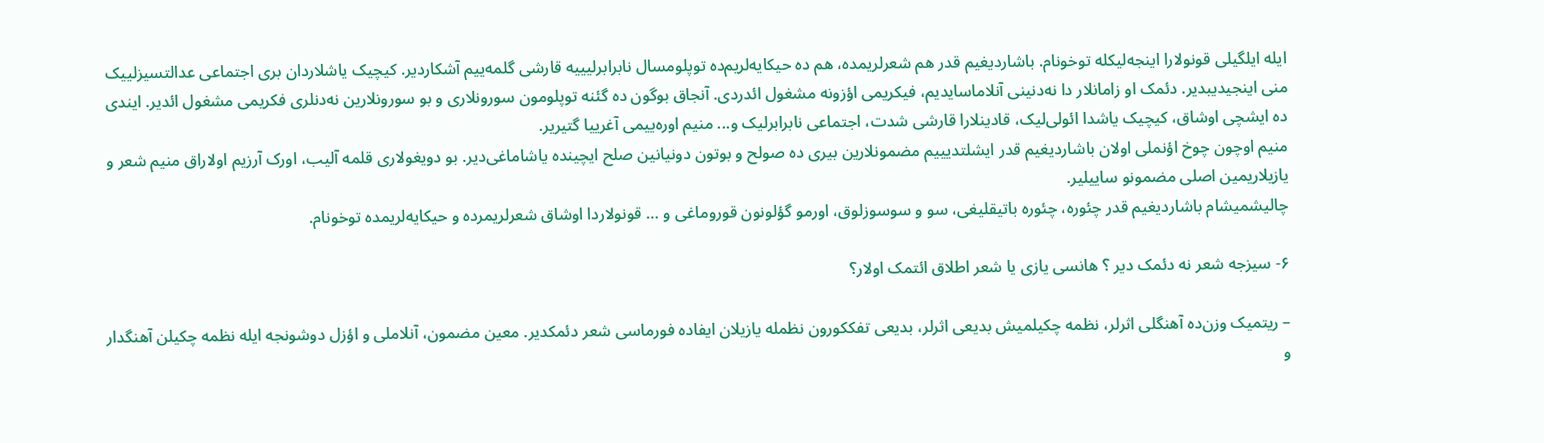ایله ایلگیلی قونولارا اینجه‌لیکله توخونام. باشاردیغیم قدر هم شعرلریمده، هم ده حیکایه‌لریم‌ده توپلومسال نابرابرلیییه قارشی گلمه‌ییم آشکاردیر. کیچیک یاشلاردان بری اجتماعی عدالتسیزلییک منی اینجیدیبدیر. دئمک او زامانلار دا نه‌دنینی آنلاماسایدیم، فیکریمی اؤزونه مشغول ائدردی. آنجاق بوگون ده گئنه توپلومون سورونلاری و بو سورونلارین نه‌دنلری فکریمی مشغول ائدیر. ایندی ده ایشچی اوشاق، کیچیک یاشدا ائولی‌لیک، قادینلارا قارشی شدت، اجتماعی نابرابرلیک و... منیم اوره‌ییمی آغرییا گتیریر.
منیم اوچون چوخ اؤنملی اولان باشاردیغیم قدر ایشلتدیییم مضمونلارین بیری ده صولح و بوتون دونیانین صلح ایچینده یاشاماغی‌دیر. بو دویغولاری قلمه آلیب، اورک آرزیم اولاراق منیم شعر و یازیلاریمین اصلی مضمونو ساییلیر.
چالیشمیشام باشاردیغیم قدر چئوره، چئوره باتیقلیغی، سو و سوسوزلوق، اورمو گؤلونون قوروماغی و … قونولاردا اوشاق شعرلریمرده و حیکایه‌لریمده توخونام.

۶- سیزجه شعر نه دئمک دیر ؟ هانسی یازی یا شعر اطلاق ائتمک اولار؟

– ریتمیک وزن‌ده آهنگلی اثرلر، نظمه چکیلمیش بدیعی اثرلر، بدیعی تفککورون نظمله یازیلان ایفاده فورماسی شعر دئمکدیر. معین مضمون، آنلاملی و اؤزل دوشونجه‌ ایله نظمه چکیلن آهنگدار و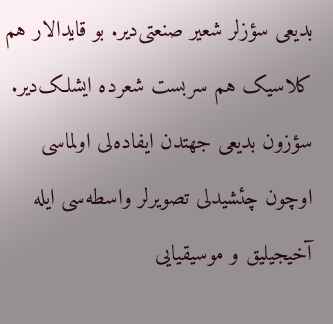بدیعی سؤزلر شعیر صنعتی‌دیر. بو قایدالار هم کلاسیک هم سربست شعرده ایشلک‌دیر. سؤزون بدیعی جهتدن ایفاده‌لی اولماسی اوچون چئشیدلی تصویرلر واسطه‌سی ایله آخیجیلیق و موسیقیایی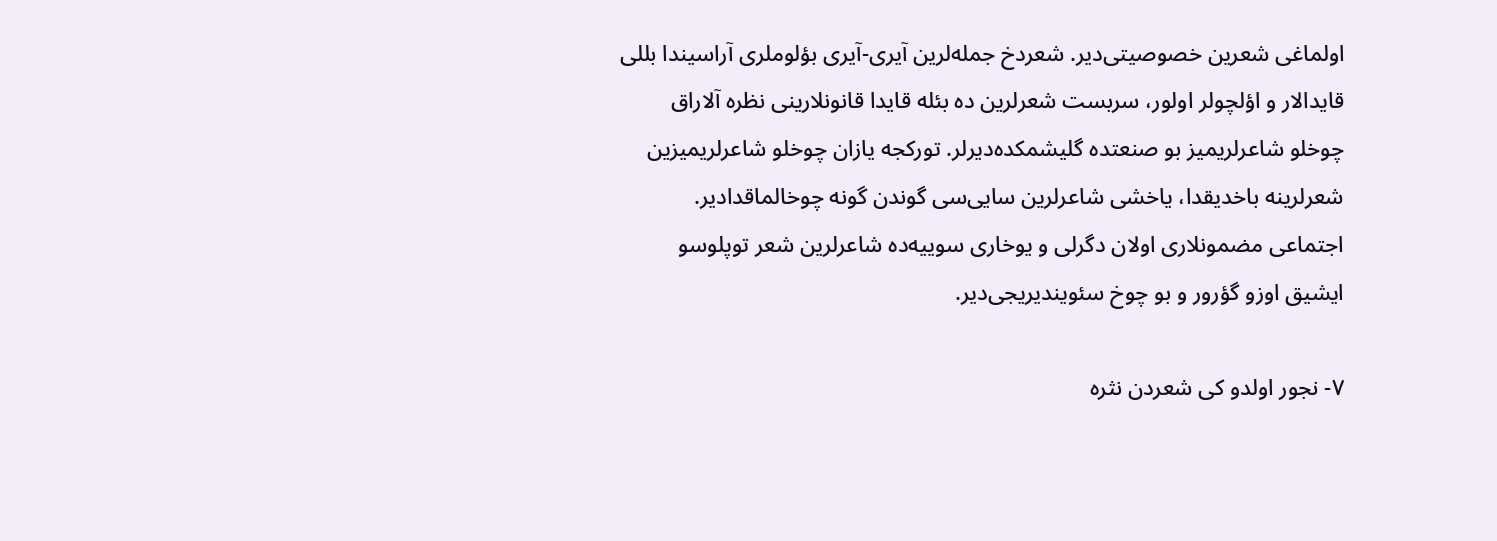اولماغی شعرین خصوصیتی‌دیر. شعردخ جمله‌لرین آیری-آیری بؤلوملری آراسیندا بللی قایدالار و اؤلچولر اولور، سربست شعرلرین ده بئله قایدا قانونلارینی نظره آلاراق چوخلو شاعرلریمیز بو صنعتده گلیشمکده‌دیرلر. تورکجه یازان چوخلو شاعرلریمیزین شعرلرینه باخدیقدا، یاخشی شاعرلرین سایی‌سی گوندن گونه چوخالماقدادیر. اجتماعی مضمونلاری اولان دگرلی و یوخاری سوییه‌ده شاعرلرین شعر توپلوسو ایشیق اوزو گؤرور و بو چوخ سئویندیریجی‌دیر.

۷- نجور اولدو کی شعردن نثره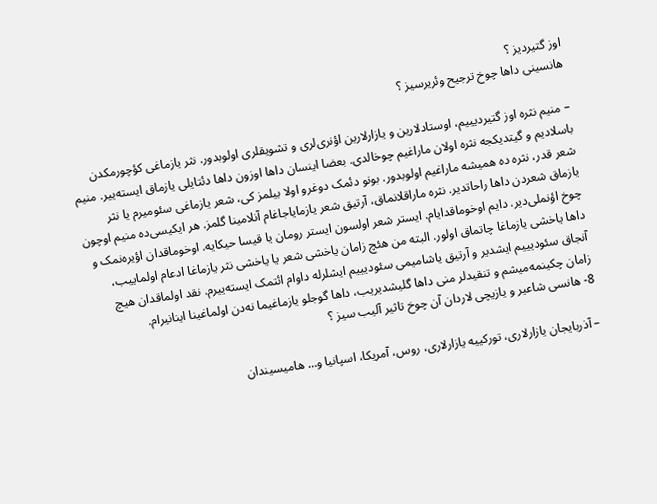اوز گتیردیز ؟
هانسینی داها چوخ ترجیح وئریرسیز ؟

– منیم نثره اوز گتیردیییم، اوستادلارین و یازارلارین اؤنری‌لری و تشویقلری اولوبدور. نثر یازماغی کؤچورمکدن باسلادیم و گیتدیکجه نثره اولان ماراغیم چوخالدی. بعضا اینسان داها اوزون داها دئتایلی یازماق ایسته‌ییر. منیم شعر قدر، نثره ده همیشه ماراغیم اولوبدور. بونو دئمک دوغرو اولا بیلمز کی، شعر یازماغی سئومیرم یا نثر یازماق شعردن داها راحاتدیر. نثره ماراقلانماق، آرتیق شعر یازمایاجاغام آنلامینا گلمز. هر ایکیسی‌ده منیم اوچون چوخ اؤنملی‌دیر. دایم اوخوماقدایام. ایستر شعر اولسون ایستر رومان یا قیسا حیکایه. اوخوماقدان اؤیره‌نمک و داها یاخشی یازماغا چاتماق اولور. البته من هئچ زامان یاخشی شعر یا یاخشی نثر یازماغا ادعام اولماییب، آنجاق سئودیییم ایشدیر و آرتیق یاشامیمی سئودیییم ایشلرله داوام ائتمک ایسته‌ییرم. نقد اولماقدان هیچ زامان چکینمه‌میشم و تنقیدلر منی داها گلیشدیریب، داها گوجلو یازماغیما نه‌دن اولماغینا اینانیرام.
8- هانسی شاعیر و یازیچی لاردان آن چوخ تاثیر آلیب سیز ؟

– آذربایجان یازارلاری، تورکییه یازارلاری، روس، آمریکا، اسپانیا و… هامیسیندان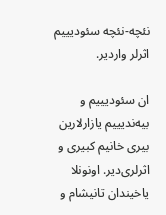نئچه-نئچه سئودیییم اثرلر واردیر.

ان سئودیییم و بیه‌ندیییم یازارلارین بیری خانیم کبیری‌ و اثرلری‌دیر. اونونلا یاخیندان تانیشام و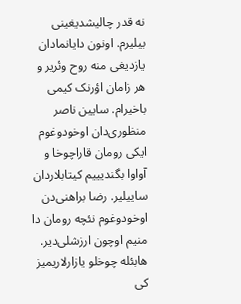نه قدر چالیشدیغینی بیلیرم. اونون دایانمادان یازدیغی منه روح وئریر و هر زامان اؤرنک کیمی باخیرام. سایین ناصر منظوری‌دان اوخودوغوم ایکی رومان قاراچوخا و آواوا بگندیییم کیتابلاردان ساییلیر. رضا براهنی‌دن اوخودوغوم نئچه رومان دا منیم اوچون ارزشلی‌دیر. هابئله چوخلو یازارلاریمیز کی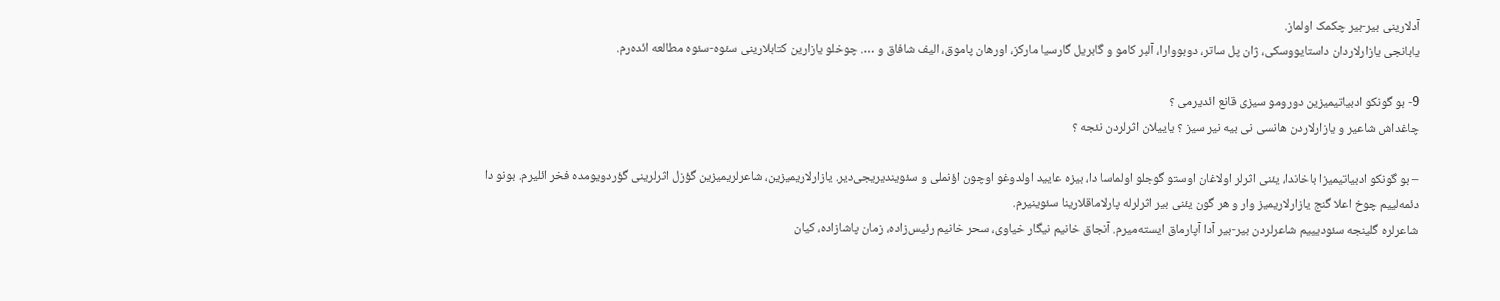آدلارینی بیر-بیر چکمک اولماز.
یابانجی یازارلاردان داستایووسکی، ژان پل ساتر، دوبووارا، آلبر کامو و گابریل گارسیا مارکز، اورهان پاموق، الیف شافاق و …. چوخلو یازارین کتابلارینی سئوه-سئوه مطالعه ائده‌رم.

9- بو گونکو ادبیاتیمیزین دورومو سیزی قانع ائدیرمی ؟
چاغداش شاعیر و یازارلاردن هانسی نی بیه نیر سیز ؟ یاییلان اثرلردن نئجه ؟

– بو گونکو ادبیاتیمیزا باخاندا، یئنی اثرلر اولاغان اوستو گوجلو اولماسا دا، بیزه عایید اولدوغو اوچون اؤنملی‌ و سئویندیریجی‌دیر. یازارلاریمیزین، شاعرلریمیزین گؤزل اثرلرینی گؤردویومده فخر ائلیرم. بونو دا دئمه‌لییم چوخ اعلا گنج یازارلاریمیز وار و هر گون یئنی بیر اثرلرله پارلاماقلارینا سئوینیرم.
شاعرلره گلینجه سئودیییم شاعرلردن بیر-بیر آدا آپارماق ایسته‌میرم. آنجاق خانیم نیگار خیاوی، سحر خانیم رئیس‌زاده، زمان پاشازاده، کیان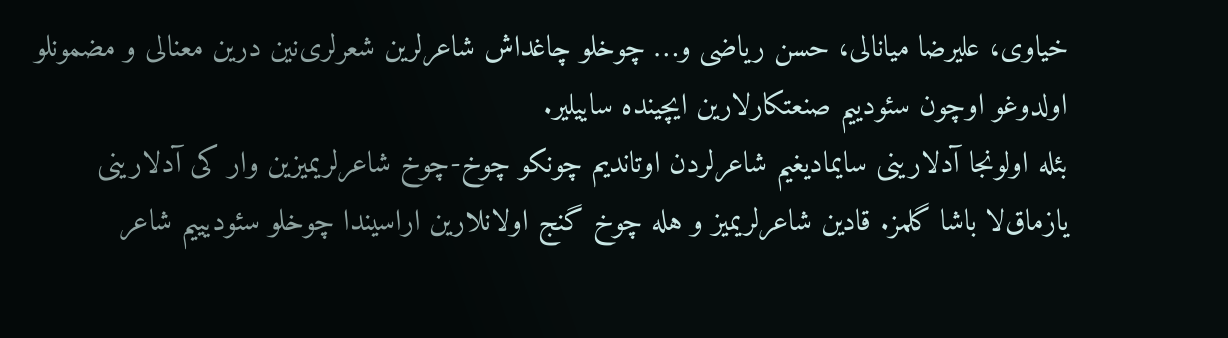خیاوی، علیرضا میانالی، حسن ریاضی و… چوخلو چاغداش شاعرلرین شعرلری‌نین درین معنالی و مضمونلو اولدوغو اوچون سئودییم صنعتکارلارین ایچینده ساییلیر.
بئله اولونجا آدلارینی سایمادیغیم شاعرلردن اوتاندیم چونکو چوخ-چوخ شاعرلریمیزین وار کی آدلارینی یازماق‌لا باشا گلمز. قادین شاعرلریمیز و هله چوخ گنج اولانلارین اراسیندا چوخلو سئودیییم شاعر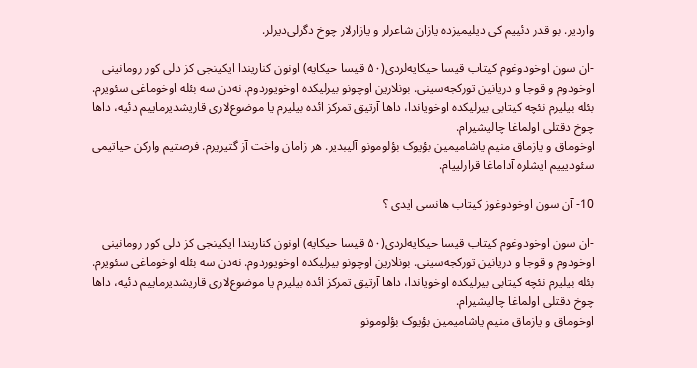واردیر. بو قدر دئییم کی دیلیمیزده یازان شاعرلر و یازارلار چوخ دگرلی‌دیرلر.

-ان سون اوخودوغوم کیتاب قیسا حیکایه‌لردی(۵۰ قیسا حیکایه) اونون کناریندا ایکینجی کز دلی کور رومانینی اوخودوم و قوجا و دریانین تورکجه‌سینی. بونلارین اوچونو بیرلیکده اوخویوردوم. نه‌دن سه بئله اوخوماغی سئویرم. بئله بیلیرم نئچه کیتابی بیرلیکده اوخویاندا، داها آرتیق تمرکز ائده‌ بیلیرم یا موضوع‌لاری قاریشدیرماییم دئیه، داها چوخ دقتلی اولماغا چالیشیرام.
اوخوماق و یازماق منیم یاشامیمین بؤیوک بؤلومونو آلیبدیر. هر زامان واخت آز گتیریرم. فرصتیم وارکن حیاتیمی سئودیییم ایشلره آداماغا قرارلییام.

10- آن سون اوخودوغوز کیتاب هانسی ایدی ؟

-ان سون اوخودوغوم کیتاب قیسا حیکایه‌لردی(۵۰ قیسا حیکایه) اونون کناریندا ایکینجی کز دلی کور رومانینی اوخودوم و قوجا و دریانین تورکجه‌سینی. بونلارین اوچونو بیرلیکده اوخویوردوم. نه‌دن سه بئله اوخوماغی سئویرم. بئله بیلیرم نئچه کیتابی بیرلیکده اوخویاندا، داها آرتیق تمرکز ائده‌ بیلیرم یا موضوع‌لاری قاریشدیرماییم دئیه، داها چوخ دقتلی اولماغا چالیشیرام.
اوخوماق و یازماق منیم یاشامیمین بؤیوک بؤلومونو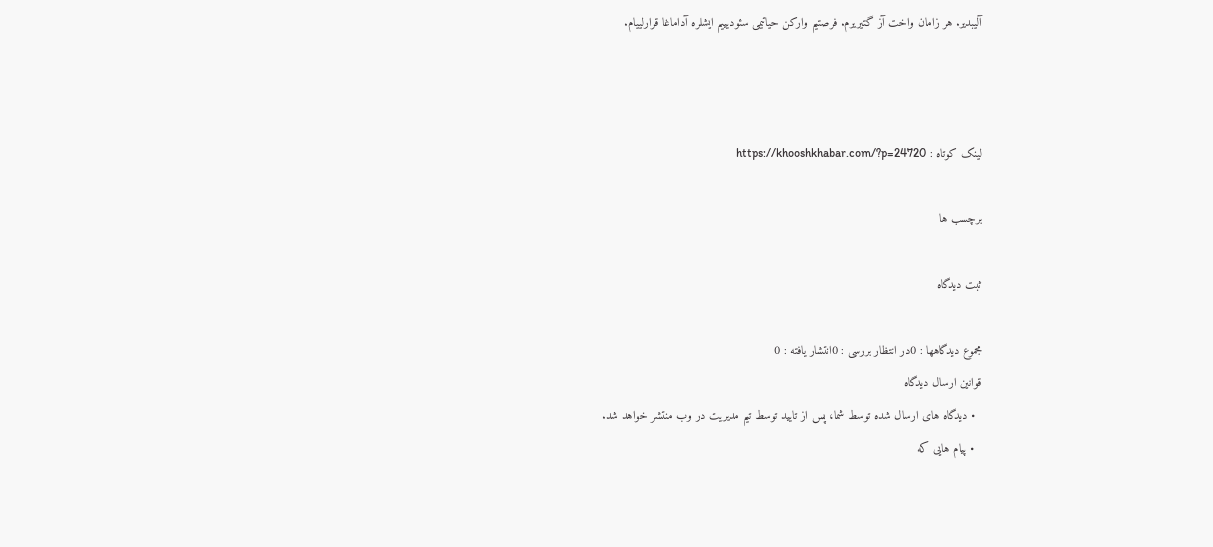آلیبدیر. هر زامان واخت آز گتیریرم. فرصتیم وارکن حیاتیمی سئودیییم ایشلره آداماغا قرارلییام.



لینک کوتاه : https://khooshkhabar.com/?p=24720

برچسب ها

ثبت دیدگاه

مجموع دیدگاهها : 0در انتظار بررسی : 0انتشار یافته : 0
قوانین ارسال دیدگاه
  • دیدگاه های ارسال شده توسط شما، پس از تایید توسط تیم مدیریت در وب منتشر خواهد شد.
  • پیام هایی که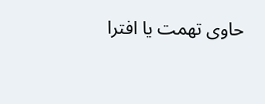حاوی تهمت یا افترا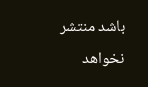باشد منتشر نخواهد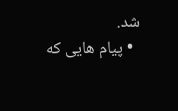شد.
  • پیام هایی که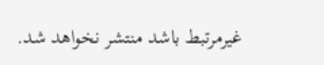غیرمرتبط باشد منتشر نخواهد شد.